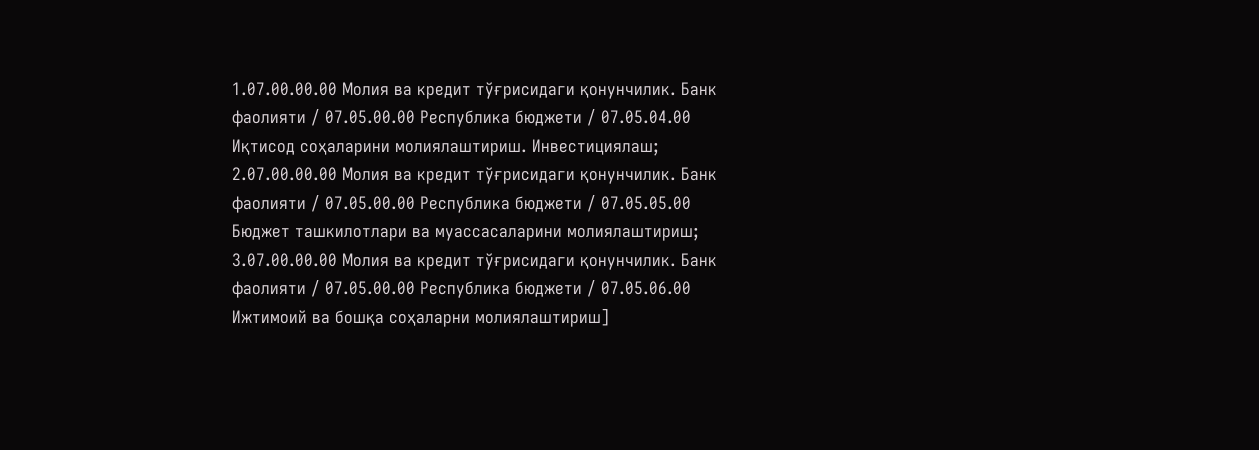1.07.00.00.00 Молия ва кредит тўғрисидаги қонунчилик. Банк фаолияти / 07.05.00.00 Республика бюджети / 07.05.04.00 Иқтисод соҳаларини молиялаштириш. Инвестициялаш;
2.07.00.00.00 Молия ва кредит тўғрисидаги қонунчилик. Банк фаолияти / 07.05.00.00 Республика бюджети / 07.05.05.00 Бюджет ташкилотлари ва муассасаларини молиялаштириш;
3.07.00.00.00 Молия ва кредит тўғрисидаги қонунчилик. Банк фаолияти / 07.05.00.00 Республика бюджети / 07.05.06.00 Ижтимоий ва бошқа соҳаларни молиялаштириш]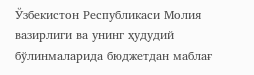Ўзбекистон Республикаси Молия вазирлиги ва унинг ҳудудий бўлинмаларида бюджетдан маблағ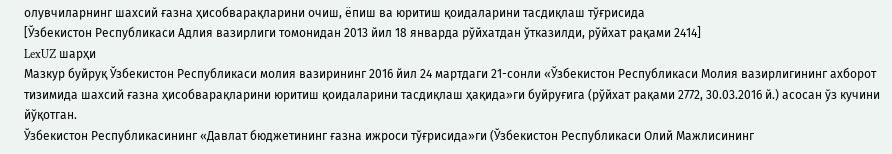олувчиларнинг шахсий ғазна ҳисобварақларини очиш, ёпиш ва юритиш қоидаларини тасдиқлаш тўғрисида
[Ўзбекистон Республикаси Адлия вазирлиги томонидан 2013 йил 18 январда рўйхатдан ўтказилди, рўйхат рақами 2414]
LexUZ шарҳи
Мазкур буйруқ Ўзбекистон Республикаси молия вазирининг 2016 йил 24 мартдаги 21-сонли «Ўзбекистон Республикаси Молия вазирлигининг ахборот тизимида шахсий ғазна ҳисобварақларини юритиш қоидаларини тасдиқлаш ҳақида»ги буйруғига (рўйхат рақами 2772, 30.03.2016 й.) асосан ўз кучини йўқотган.
Ўзбекистон Республикасининг «Давлат бюджетининг ғазна ижроси тўғрисида»ги (Ўзбекистон Республикаси Олий Мажлисининг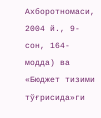Ахборотномаси, 2004 й., 9-сон, 164-модда) ва «Бюджет тизими тўғрисида»ги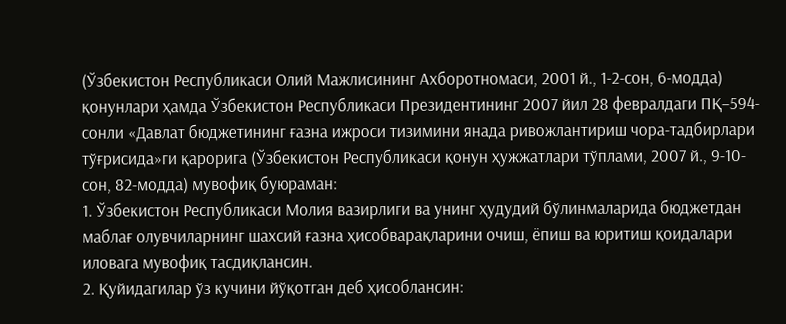(Ўзбекистон Республикаси Олий Мажлисининг Ахборотномаси, 2001 й., 1-2-сон, 6-модда) қонунлари ҳамда Ўзбекистон Республикаси Президентининг 2007 йил 28 февралдаги ПҚ–594-сонли «Давлат бюджетининг ғазна ижроси тизимини янада ривожлантириш чора-тадбирлари тўғрисида»ги қарорига (Ўзбекистон Республикаси қонун ҳужжатлари тўплами, 2007 й., 9-10-сон, 82-модда) мувофиқ буюраман:
1. Ўзбекистон Республикаси Молия вазирлиги ва унинг ҳудудий бўлинмаларида бюджетдан маблағ олувчиларнинг шахсий ғазна ҳисобварақларини очиш, ёпиш ва юритиш қоидалари иловага мувофиқ тасдиқлансин.
2. Қуйидагилар ўз кучини йўқотган деб ҳисоблансин: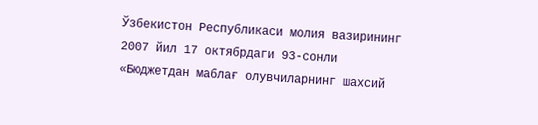Ўзбекистон Республикаси молия вазирининг 2007 йил 17 октябрдаги 93-сонли «Бюджетдан маблағ олувчиларнинг шахсий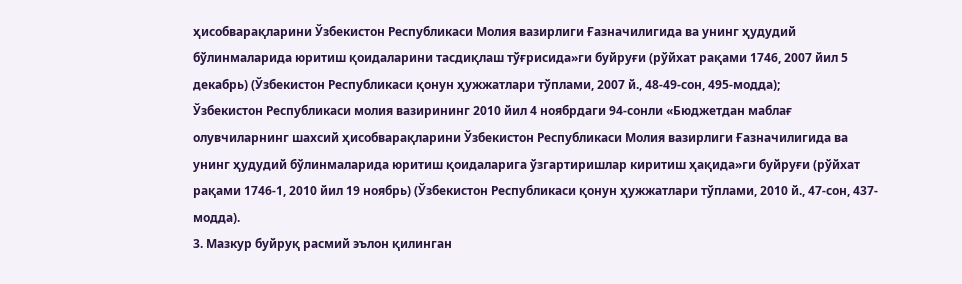ҳисобварақларини Ўзбекистон Республикаси Молия вазирлиги Ғазначилигида ва унинг ҳудудий бўлинмаларида юритиш қоидаларини тасдиқлаш тўғрисида»ги буйруғи (рўйхат рақами 1746, 2007 йил 5 декабрь) (Ўзбекистон Республикаси қонун ҳужжатлари тўплами, 2007 й., 48-49-сон, 495-модда);
Ўзбекистон Республикаси молия вазирининг 2010 йил 4 ноябрдаги 94-сонли «Бюджетдан маблағ олувчиларнинг шахсий ҳисобварақларини Ўзбекистон Республикаси Молия вазирлиги Ғазначилигида ва унинг ҳудудий бўлинмаларида юритиш қоидаларига ўзгартиришлар киритиш ҳақида»ги буйруғи (рўйхат рақами 1746-1, 2010 йил 19 ноябрь) (Ўзбекистон Республикаси қонун ҳужжатлари тўплами, 2010 й., 47-сон, 437-модда).
3. Мазкур буйруқ расмий эълон қилинган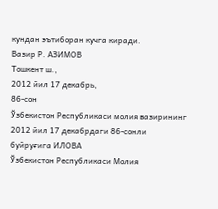кундан эътиборан кучга киради.
Вазир Р. АЗИМОВ
Тошкент ш.,
2012 йил 17 декабрь,
86-сон
Ўзбекистон Республикаси молия вазирининг 2012 йил 17 декабрдаги 86-сонли буйруғига ИЛОВА
Ўзбекистон Республикаси Молия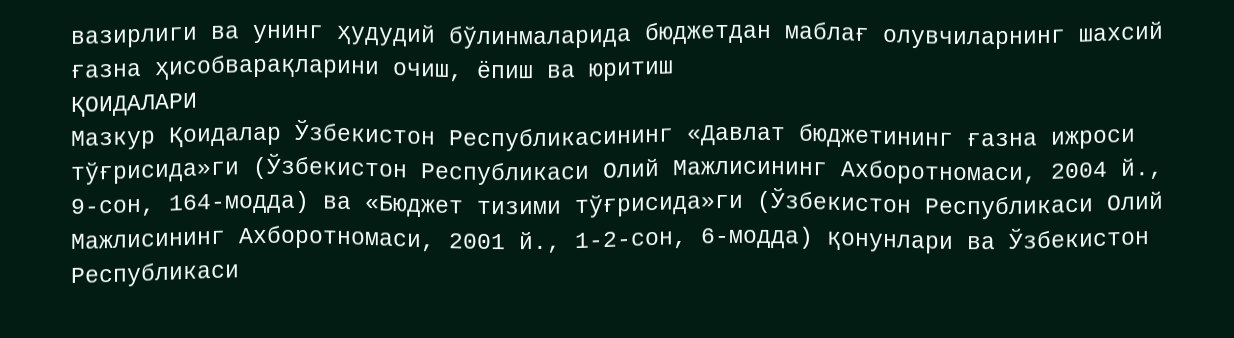вазирлиги ва унинг ҳудудий бўлинмаларида бюджетдан маблағ олувчиларнинг шахсий ғазна ҳисобварақларини очиш, ёпиш ва юритиш
ҚОИДАЛАРИ
Мазкур Қоидалар Ўзбекистон Республикасининг «Давлат бюджетининг ғазна ижроси тўғрисида»ги (Ўзбекистон Республикаси Олий Мажлисининг Ахборотномаси, 2004 й., 9-сон, 164-модда) ва «Бюджет тизими тўғрисида»ги (Ўзбекистон Республикаси Олий Мажлисининг Ахборотномаси, 2001 й., 1-2-сон, 6-модда) қонунлари ва Ўзбекистон Республикаси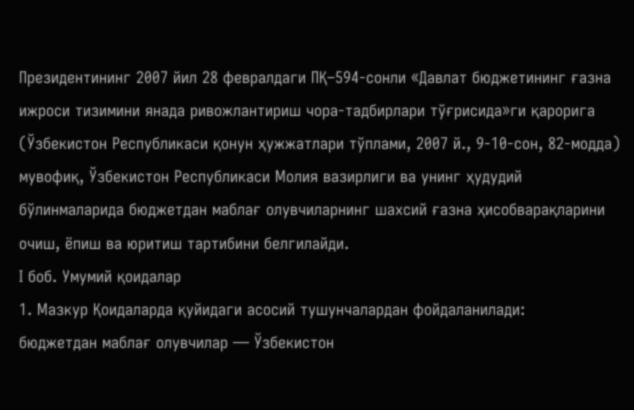Президентининг 2007 йил 28 февралдаги ПҚ–594-сонли «Давлат бюджетининг ғазна ижроси тизимини янада ривожлантириш чора-тадбирлари тўғрисида»ги қарорига (Ўзбекистон Республикаси қонун ҳужжатлари тўплами, 2007 й., 9-10-сон, 82-модда) мувофиқ, Ўзбекистон Республикаси Молия вазирлиги ва унинг ҳудудий бўлинмаларида бюджетдан маблағ олувчиларнинг шахсий ғазна ҳисобварақларини очиш, ёпиш ва юритиш тартибини белгилайди.
I боб. Умумий қоидалар
1. Мазкур Қоидаларда қуйидаги асосий тушунчалардан фойдаланилади:
бюджетдан маблағ олувчилар — Ўзбекистон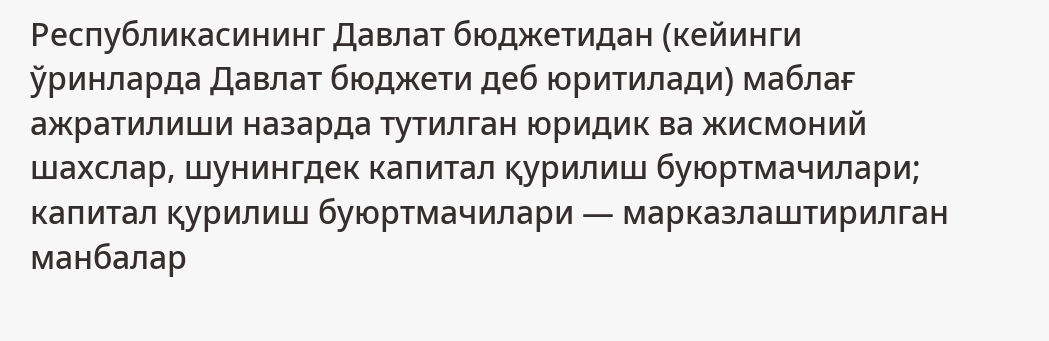Республикасининг Давлат бюджетидан (кейинги ўринларда Давлат бюджети деб юритилади) маблағ ажратилиши назарда тутилган юридик ва жисмоний шахслар, шунингдек капитал қурилиш буюртмачилари;
капитал қурилиш буюртмачилари — марказлаштирилган манбалар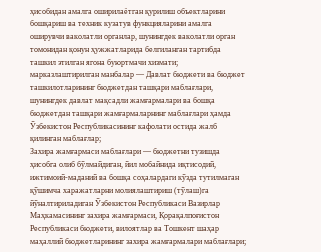ҳисобидан амалга оширилаётган қурилиш объектларини бошқариш ва техник кузатув функцияларини амалга оширувчи ваколатли органлар, шунингдек ваколатли орган томонидан қонун ҳужжатларида белгиланган тартибда ташкил этилган ягона буюртмачи хизмати;
марказлаштирилган манбалар — Давлат бюджети ва бюджет ташкилотларининг бюджетдан ташқари маблағлари, шунингдек давлат мақсадли жамғармалари ва бошқа бюджетдан ташқари жамғармаларнинг маблағлари ҳамда Ўзбекистон Республикасининг кафолати остида жалб қилинган маблағлар;
Захира жамғармаси маблағлари — бюджетни тузишда ҳисобга олиб бўлмайдиган, йил мобайнида иқтисодий, ижтимоий-маданий ва бошқа соҳалардаги кўзда тутилмаган қўшимча харажатларни молиялаштириш (тўлаш)га йўналтириладиган Ўзбекистон Республикаси Вазирлар Маҳкамасининг захира жамғармаси, Қорақалпоғистон Республикаси бюджети, вилоятлар ва Тошкент шаҳар маҳаллий бюджетларининг захира жамғармалари маблағлари;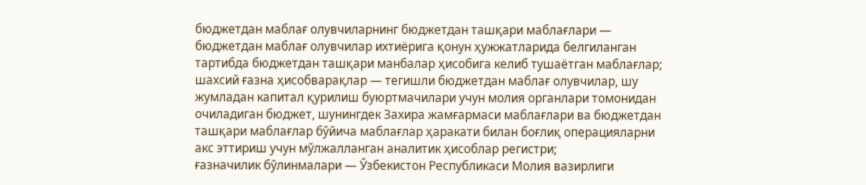бюджетдан маблағ олувчиларнинг бюджетдан ташқари маблағлари — бюджетдан маблағ олувчилар ихтиёрига қонун ҳужжатларида белгиланган тартибда бюджетдан ташқари манбалар ҳисобига келиб тушаётган маблағлар;
шахсий ғазна ҳисобварақлар — тегишли бюджетдан маблағ олувчилар, шу жумладан капитал қурилиш буюртмачилари учун молия органлари томонидан очиладиган бюджет, шунингдек Захира жамғармаси маблағлари ва бюджетдан ташқари маблағлар бўйича маблағлар ҳаракати билан боғлиқ операцияларни акс эттириш учун мўлжалланган аналитик ҳисоблар регистри;
ғазначилик бўлинмалари — Ўзбекистон Республикаси Молия вазирлиги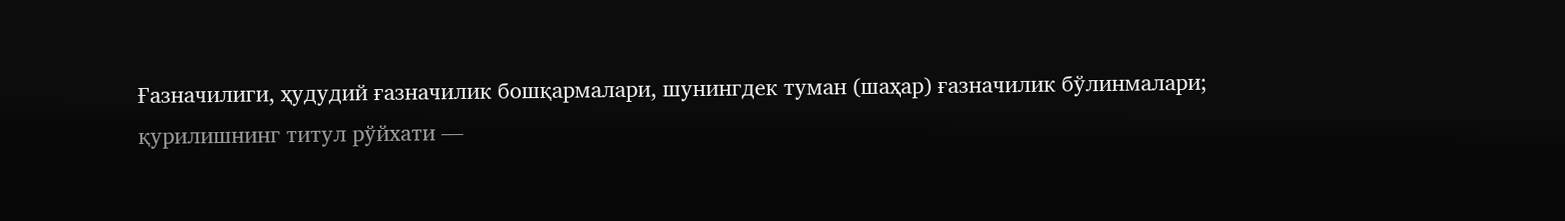Ғазначилиги, ҳудудий ғазначилик бошқармалари, шунингдек туман (шаҳар) ғазначилик бўлинмалари;
қурилишнинг титул рўйхати —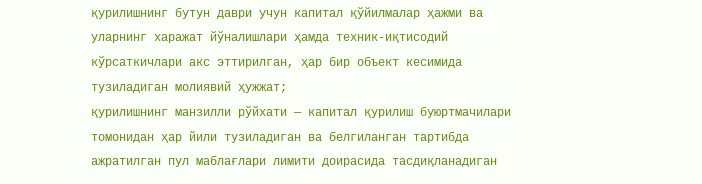қурилишнинг бутун даври учун капитал қўйилмалар ҳажми ва уларнинг харажат йўналишлари ҳамда техник-иқтисодий кўрсаткичлари акс эттирилган, ҳар бир объект кесимида тузиладиган молиявий ҳужжат;
қурилишнинг манзилли рўйхати — капитал қурилиш буюртмачилари томонидан ҳар йили тузиладиган ва белгиланган тартибда ажратилган пул маблағлари лимити доирасида тасдиқланадиган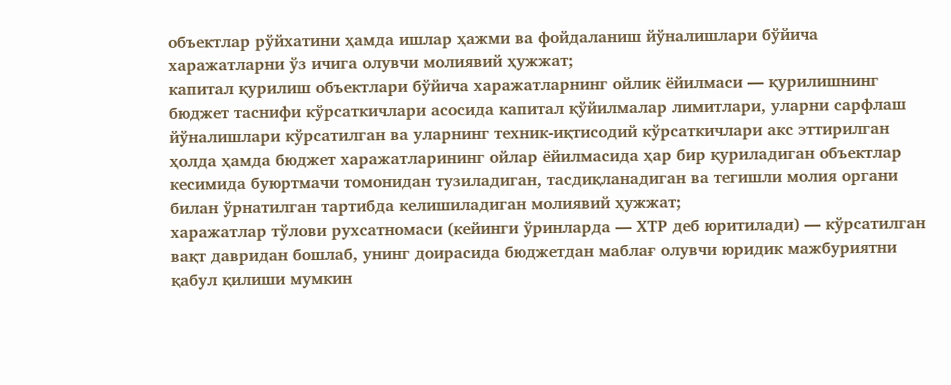объектлар рўйхатини ҳамда ишлар ҳажми ва фойдаланиш йўналишлари бўйича харажатларни ўз ичига олувчи молиявий ҳужжат;
капитал қурилиш объектлари бўйича харажатларнинг ойлик ёйилмаси — қурилишнинг бюджет таснифи кўрсаткичлари асосида капитал қўйилмалар лимитлари, уларни сарфлаш йўналишлари кўрсатилган ва уларнинг техник-иқтисодий кўрсаткичлари акс эттирилган ҳолда ҳамда бюджет харажатларининг ойлар ёйилмасида ҳар бир қуриладиган объектлар кесимида буюртмачи томонидан тузиладиган, тасдиқланадиган ва тегишли молия органи билан ўрнатилган тартибда келишиладиган молиявий ҳужжат;
харажатлар тўлови рухсатномаси (кейинги ўринларда — ХТР деб юритилади) — кўрсатилган вақт давридан бошлаб, унинг доирасида бюджетдан маблағ олувчи юридик мажбуриятни қабул қилиши мумкин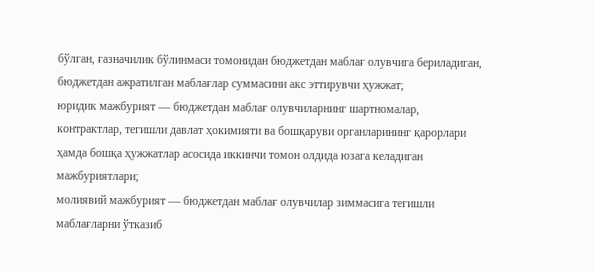бўлган, ғазначилик бўлинмаси томонидан бюджетдан маблағ олувчига бериладиган, бюджетдан ажратилган маблағлар суммасини акс эттирувчи ҳужжат;
юридик мажбурият — бюджетдан маблағ олувчиларнинг шартномалар, контрактлар, тегишли давлат ҳокимияти ва бошқаруви органларининг қарорлари ҳамда бошқа ҳужжатлар асосида иккинчи томон олдида юзага келадиган мажбуриятлари;
молиявий мажбурият — бюджетдан маблағ олувчилар зиммасига тегишли маблағларни ўтказиб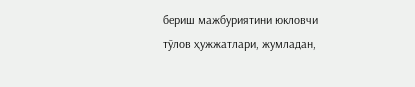бериш мажбуриятини юкловчи тўлов ҳужжатлари, жумладан,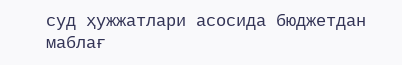суд ҳужжатлари асосида бюджетдан маблағ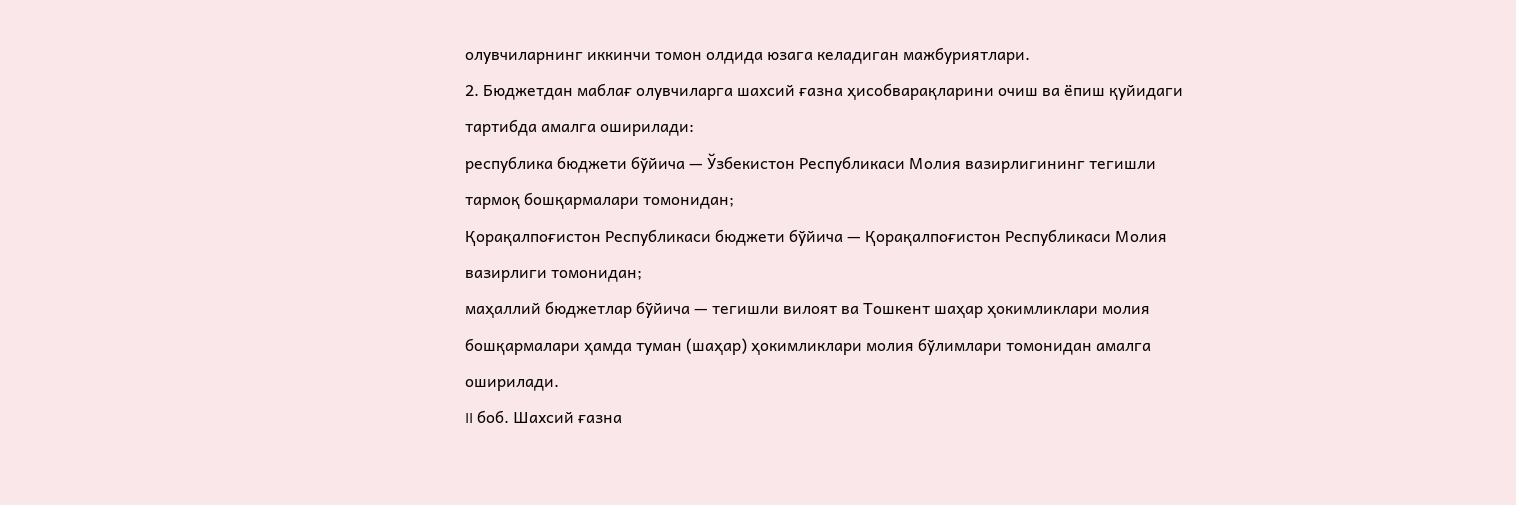олувчиларнинг иккинчи томон олдида юзага келадиган мажбуриятлари.
2. Бюджетдан маблағ олувчиларга шахсий ғазна ҳисобварақларини очиш ва ёпиш қуйидаги тартибда амалга оширилади:
республика бюджети бўйича — Ўзбекистон Республикаси Молия вазирлигининг тегишли тармоқ бошқармалари томонидан;
Қорақалпоғистон Республикаси бюджети бўйича — Қорақалпоғистон Республикаси Молия вазирлиги томонидан;
маҳаллий бюджетлар бўйича — тегишли вилоят ва Тошкент шаҳар ҳокимликлари молия бошқармалари ҳамда туман (шаҳар) ҳокимликлари молия бўлимлари томонидан амалга оширилади.
II боб. Шахсий ғазна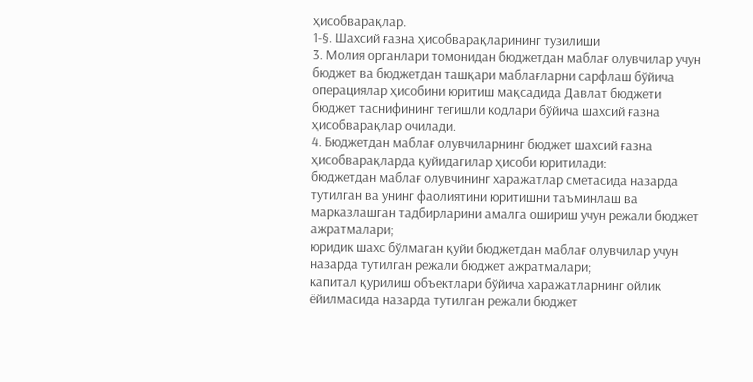ҳисобварақлар.
1-§. Шахсий ғазна ҳисобварақларининг тузилиши
3. Молия органлари томонидан бюджетдан маблағ олувчилар учун бюджет ва бюджетдан ташқари маблағларни сарфлаш бўйича операциялар ҳисобини юритиш мақсадида Давлат бюджети бюджет таснифининг тегишли кодлари бўйича шахсий ғазна ҳисобварақлар очилади.
4. Бюджетдан маблағ олувчиларнинг бюджет шахсий ғазна ҳисобварақларда қуйидагилар ҳисоби юритилади:
бюджетдан маблағ олувчининг харажатлар сметасида назарда тутилган ва унинг фаолиятини юритишни таъминлаш ва марказлашган тадбирларини амалга ошириш учун режали бюджет ажратмалари;
юридик шахс бўлмаган қуйи бюджетдан маблағ олувчилар учун назарда тутилган режали бюджет ажратмалари;
капитал қурилиш объектлари бўйича харажатларнинг ойлик ёйилмасида назарда тутилган режали бюджет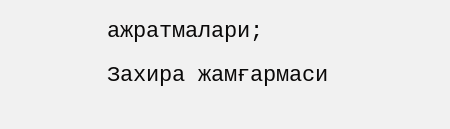ажратмалари;
Захира жамғармаси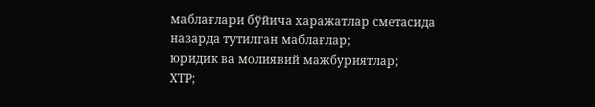маблағлари бўйича харажатлар сметасида назарда тутилган маблағлар;
юридик ва молиявий мажбуриятлар;
ХТР;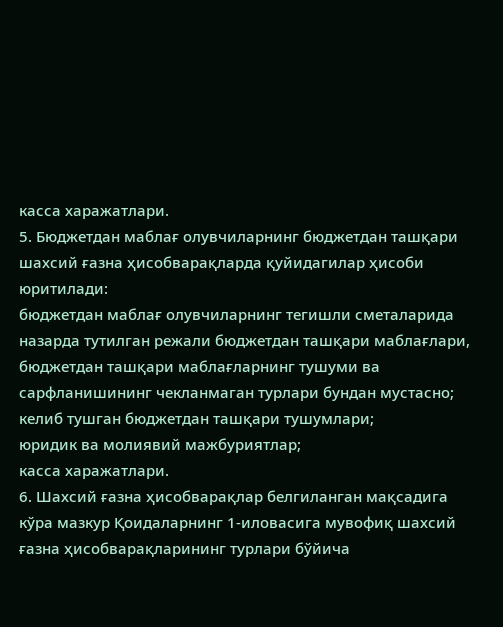касса харажатлари.
5. Бюджетдан маблағ олувчиларнинг бюджетдан ташқари шахсий ғазна ҳисобварақларда қуйидагилар ҳисоби юритилади:
бюджетдан маблағ олувчиларнинг тегишли сметаларида назарда тутилган режали бюджетдан ташқари маблағлари, бюджетдан ташқари маблағларнинг тушуми ва сарфланишининг чекланмаган турлари бундан мустасно;
келиб тушган бюджетдан ташқари тушумлари;
юридик ва молиявий мажбуриятлар;
касса харажатлари.
6. Шахсий ғазна ҳисобварақлар белгиланган мақсадига кўра мазкур Қоидаларнинг 1-иловасига мувофиқ шахсий ғазна ҳисобварақларининг турлари бўйича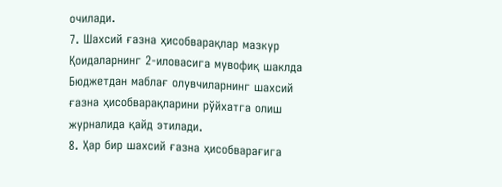очилади.
7. Шахсий ғазна ҳисобварақлар мазкур Қоидаларнинг 2-иловасига мувофиқ шаклда Бюджетдан маблағ олувчиларнинг шахсий ғазна ҳисобварақларини рўйхатга олиш журналида қайд этилади.
8. Ҳар бир шахсий ғазна ҳисобварағига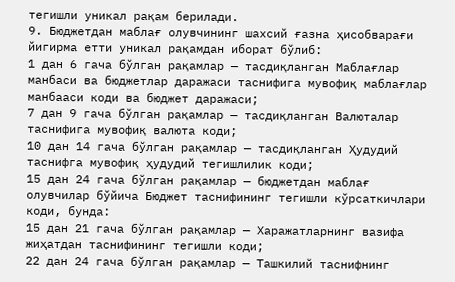тегишли уникал рақам берилади.
9. Бюджетдан маблағ олувчининг шахсий ғазна ҳисобварағи йигирма етти уникал рақамдан иборат бўлиб:
1 дан 6 гача бўлган рақамлар — тасдиқланган Маблағлар манбаси ва бюджетлар даражаси таснифига мувофиқ маблағлар манбааси коди ва бюджет даражаси;
7 дан 9 гача бўлган рақамлар — тасдиқланган Валюталар таснифига мувофиқ валюта коди;
10 дан 14 гача бўлган рақамлар — тасдиқланган Ҳудудий таснифга мувофиқ ҳудудий тегишлилик коди;
15 дан 24 гача бўлган рақамлар — бюджетдан маблағ олувчилар бўйича Бюджет таснифининг тегишли кўрсаткичлари коди, бунда:
15 дан 21 гача бўлган рақамлар — Харажатларнинг вазифа жиҳатдан таснифининг тегишли коди;
22 дан 24 гача бўлган рақамлар — Ташкилий таснифнинг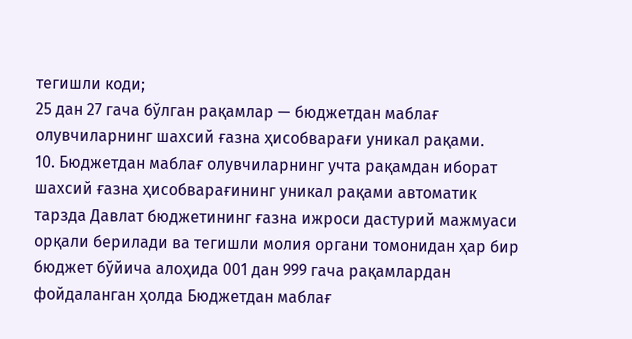тегишли коди;
25 дан 27 гача бўлган рақамлар — бюджетдан маблағ олувчиларнинг шахсий ғазна ҳисобварағи уникал рақами.
10. Бюджетдан маблағ олувчиларнинг учта рақамдан иборат шахсий ғазна ҳисобварағининг уникал рақами автоматик тарзда Давлат бюджетининг ғазна ижроси дастурий мажмуаси орқали берилади ва тегишли молия органи томонидан ҳар бир бюджет бўйича алоҳида 001 дан 999 гача рақамлардан фойдаланган ҳолда Бюджетдан маблағ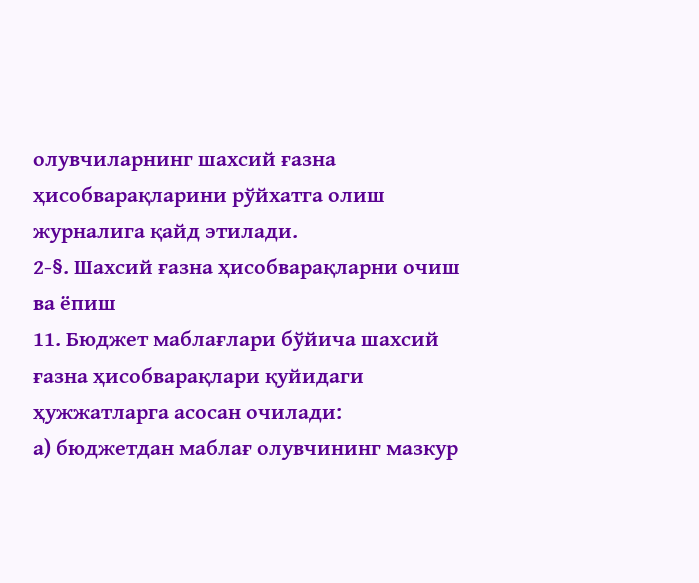олувчиларнинг шахсий ғазна ҳисобварақларини рўйхатга олиш журналига қайд этилади.
2-§. Шахсий ғазна ҳисобварақларни очиш ва ёпиш
11. Бюджет маблағлари бўйича шахсий ғазна ҳисобварақлари қуйидаги ҳужжатларга асосан очилади:
а) бюджетдан маблағ олувчининг мазкур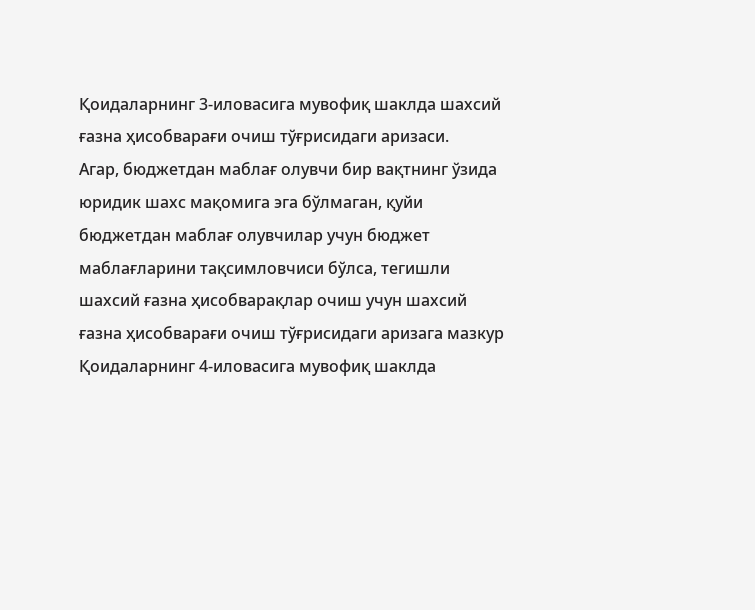Қоидаларнинг 3-иловасига мувофиқ шаклда шахсий ғазна ҳисобварағи очиш тўғрисидаги аризаси.
Агар, бюджетдан маблағ олувчи бир вақтнинг ўзида юридик шахс мақомига эга бўлмаган, қуйи бюджетдан маблағ олувчилар учун бюджет маблағларини тақсимловчиси бўлса, тегишли шахсий ғазна ҳисобварақлар очиш учун шахсий ғазна ҳисобварағи очиш тўғрисидаги аризага мазкур Қоидаларнинг 4-иловасига мувофиқ шаклда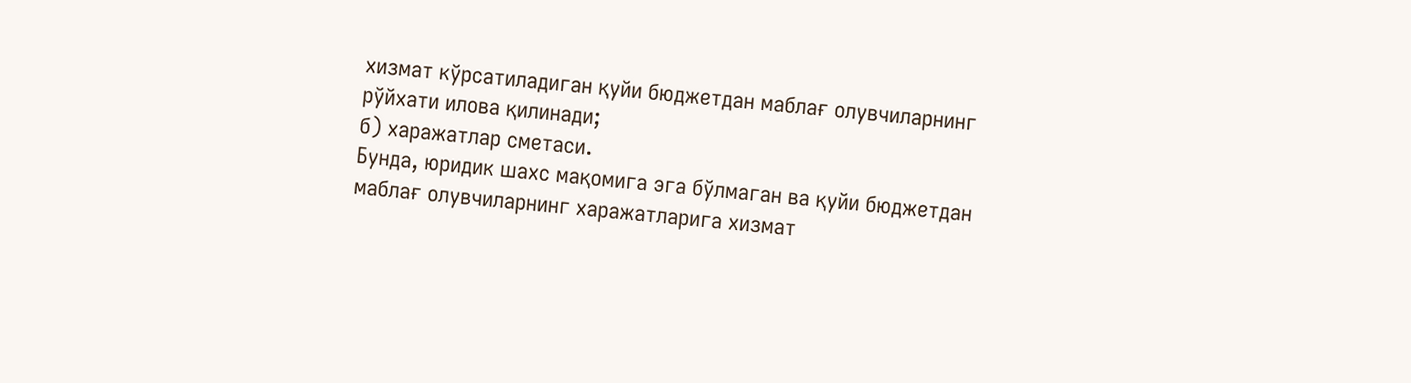хизмат кўрсатиладиган қуйи бюджетдан маблағ олувчиларнинг рўйхати илова қилинади;
б) харажатлар сметаси.
Бунда, юридик шахс мақомига эга бўлмаган ва қуйи бюджетдан маблағ олувчиларнинг харажатларига хизмат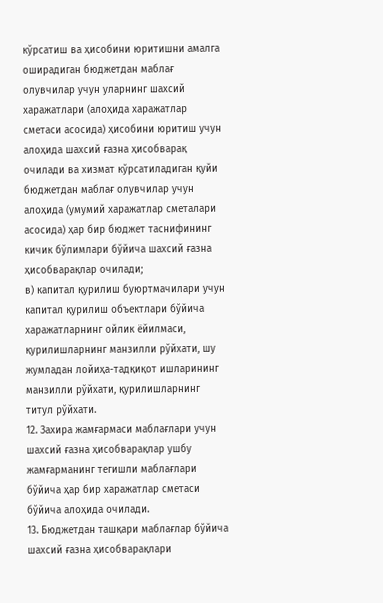кўрсатиш ва ҳисобини юритишни амалга оширадиган бюджетдан маблағ олувчилар учун уларнинг шахсий харажатлари (алоҳида харажатлар сметаси асосида) ҳисобини юритиш учун алоҳида шахсий ғазна ҳисобварақ очилади ва хизмат кўрсатиладиган қуйи бюджетдан маблағ олувчилар учун алоҳида (умумий харажатлар сметалари асосида) ҳар бир бюджет таснифининг кичик бўлимлари бўйича шахсий ғазна ҳисобварақлар очилади;
в) капитал қурилиш буюртмачилари учун капитал қурилиш объектлари бўйича харажатларнинг ойлик ёйилмаси, қурилишларнинг манзилли рўйхати, шу жумладан лойиҳа-тадқиқот ишларининг манзилли рўйхати, қурилишларнинг титул рўйхати.
12. Захира жамғармаси маблағлари учун шахсий ғазна ҳисобварақлар ушбу жамғарманинг тегишли маблағлари бўйича ҳар бир харажатлар сметаси бўйича алоҳида очилади.
13. Бюджетдан ташқари маблағлар бўйича шахсий ғазна ҳисобварақлари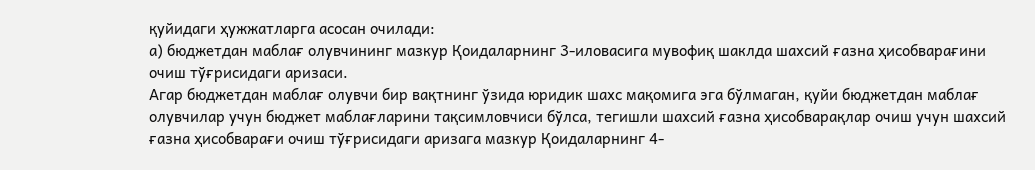қуйидаги ҳужжатларга асосан очилади:
а) бюджетдан маблағ олувчининг мазкур Қоидаларнинг 3-иловасига мувофиқ шаклда шахсий ғазна ҳисобварағини очиш тўғрисидаги аризаси.
Агар бюджетдан маблағ олувчи бир вақтнинг ўзида юридик шахс мақомига эга бўлмаган, қуйи бюджетдан маблағ олувчилар учун бюджет маблағларини тақсимловчиси бўлса, тегишли шахсий ғазна ҳисобварақлар очиш учун шахсий ғазна ҳисобварағи очиш тўғрисидаги аризага мазкур Қоидаларнинг 4-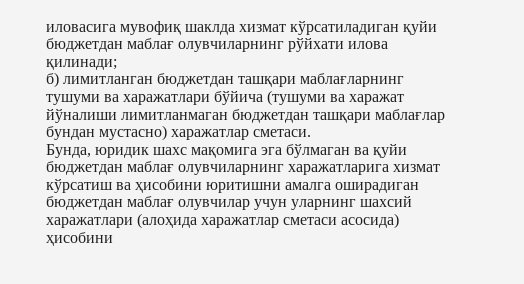иловасига мувофиқ шаклда хизмат кўрсатиладиган қуйи бюджетдан маблағ олувчиларнинг рўйхати илова қилинади;
б) лимитланган бюджетдан ташқари маблағларнинг тушуми ва харажатлари бўйича (тушуми ва харажат йўналиши лимитланмаган бюджетдан ташқари маблағлар бундан мустасно) харажатлар сметаси.
Бунда, юридик шахс мақомига эга бўлмаган ва қуйи бюджетдан маблағ олувчиларнинг харажатларига хизмат кўрсатиш ва ҳисобини юритишни амалга оширадиган бюджетдан маблағ олувчилар учун уларнинг шахсий харажатлари (алоҳида харажатлар сметаси асосида) ҳисобини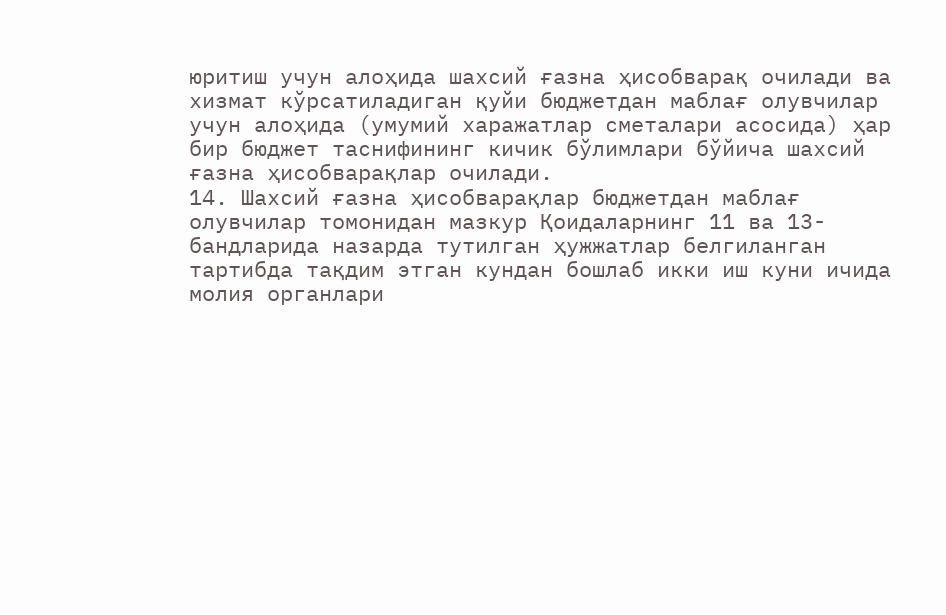юритиш учун алоҳида шахсий ғазна ҳисобварақ очилади ва хизмат кўрсатиладиган қуйи бюджетдан маблағ олувчилар учун алоҳида (умумий харажатлар сметалари асосида) ҳар бир бюджет таснифининг кичик бўлимлари бўйича шахсий ғазна ҳисобварақлар очилади.
14. Шахсий ғазна ҳисобварақлар бюджетдан маблағ олувчилар томонидан мазкур Қоидаларнинг 11 ва 13-бандларида назарда тутилган ҳужжатлар белгиланган тартибда тақдим этган кундан бошлаб икки иш куни ичида молия органлари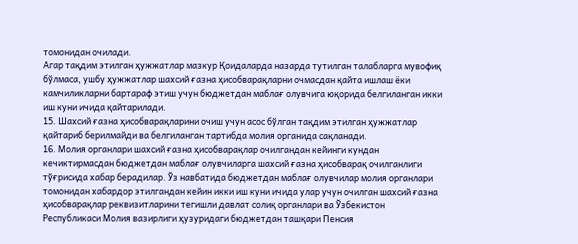томонидан очилади.
Агар тақдим этилган ҳужжатлар мазкур Қоидаларда назарда тутилган талабларга мувофиқ бўлмаса, ушбу ҳужжатлар шахсий ғазна ҳисобварақларни очмасдан қайта ишлаш ёки камчиликларни бартараф этиш учун бюджетдан маблағ олувчига юқорида белгиланган икки иш куни ичида қайтарилади.
15. Шахсий ғазна ҳисобварақларини очиш учун асос бўлган тақдим этилган ҳужжатлар қайтариб берилмайди ва белгиланган тартибда молия органида сақланади.
16. Молия органлари шахсий ғазна ҳисобварақлар очилгандан кейинги кундан кечиктирмасдан бюджетдан маблағ олувчиларга шахсий ғазна ҳисобварақ очилганлиги тўғрисида хабар берадилар. Ўз навбатида бюджетдан маблағ олувчилар молия органлари томонидан хабардор этилгандан кейин икки иш куни ичида улар учун очилган шахсий ғазна ҳисобварақлар реквизитларини тегишли давлат солиқ органлари ва Ўзбекистон Республикаси Молия вазирлиги ҳузуридаги бюджетдан ташқари Пенсия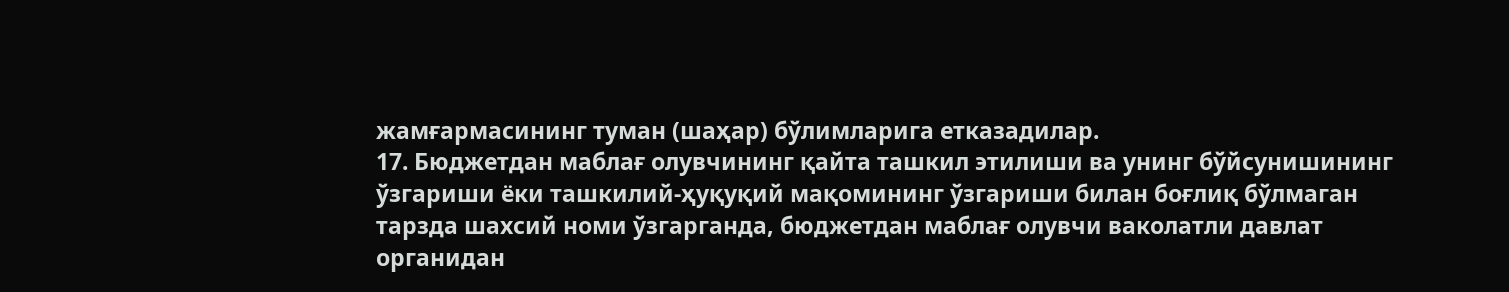жамғармасининг туман (шаҳар) бўлимларига етказадилар.
17. Бюджетдан маблағ олувчининг қайта ташкил этилиши ва унинг бўйсунишининг ўзгариши ёки ташкилий-ҳуқуқий мақомининг ўзгариши билан боғлиқ бўлмаган тарзда шахсий номи ўзгарганда, бюджетдан маблағ олувчи ваколатли давлат органидан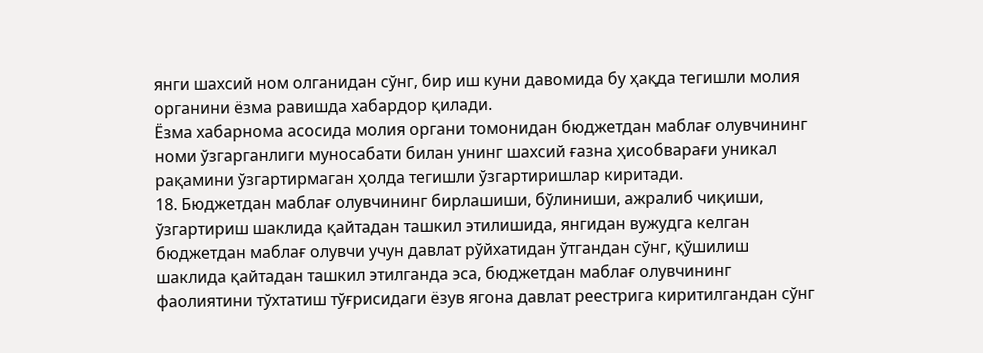янги шахсий ном олганидан сўнг, бир иш куни давомида бу ҳақда тегишли молия органини ёзма равишда хабардор қилади.
Ёзма хабарнома асосида молия органи томонидан бюджетдан маблағ олувчининг номи ўзгарганлиги муносабати билан унинг шахсий ғазна ҳисобварағи уникал рақамини ўзгартирмаган ҳолда тегишли ўзгартиришлар киритади.
18. Бюджетдан маблағ олувчининг бирлашиши, бўлиниши, ажралиб чиқиши, ўзгартириш шаклида қайтадан ташкил этилишида, янгидан вужудга келган бюджетдан маблағ олувчи учун давлат рўйхатидан ўтгандан сўнг, қўшилиш шаклида қайтадан ташкил этилганда эса, бюджетдан маблағ олувчининг фаолиятини тўхтатиш тўғрисидаги ёзув ягона давлат реестрига киритилгандан сўнг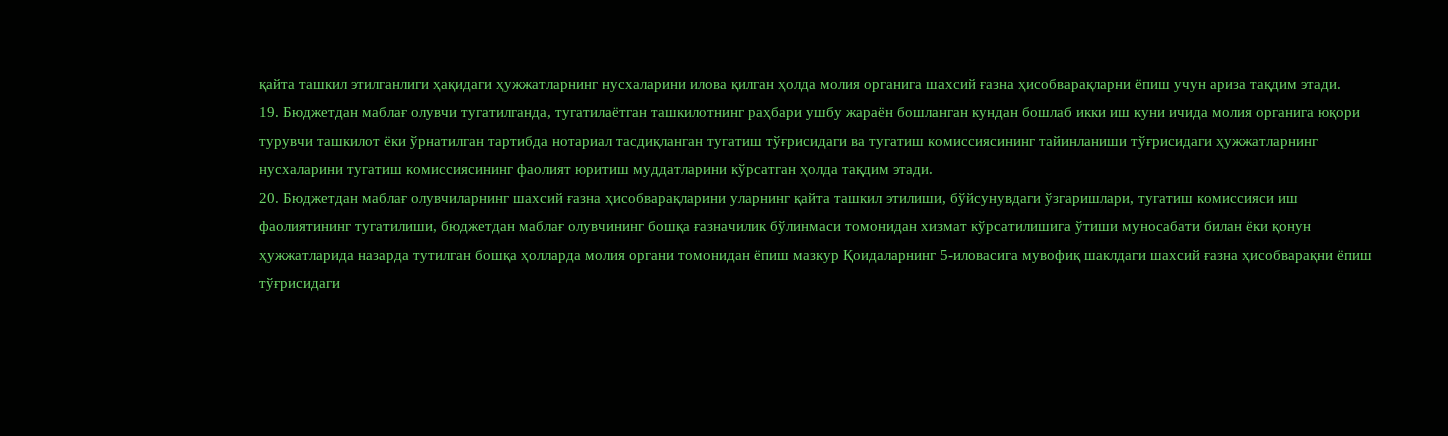қайта ташкил этилганлиги ҳақидаги ҳужжатларнинг нусхаларини илова қилган ҳолда молия органига шахсий ғазна ҳисобварақларни ёпиш учун ариза тақдим этади.
19. Бюджетдан маблағ олувчи тугатилганда, тугатилаётган ташкилотнинг раҳбари ушбу жараён бошланган кундан бошлаб икки иш куни ичида молия органига юқори турувчи ташкилот ёки ўрнатилган тартибда нотариал тасдиқланган тугатиш тўғрисидаги ва тугатиш комиссиясининг тайинланиши тўғрисидаги ҳужжатларнинг нусхаларини тугатиш комиссиясининг фаолият юритиш муддатларини кўрсатган ҳолда тақдим этади.
20. Бюджетдан маблағ олувчиларнинг шахсий ғазна ҳисобварақларини уларнинг қайта ташкил этилиши, бўйсунувдаги ўзгаришлари, тугатиш комиссияси иш фаолиятининг тугатилиши, бюджетдан маблағ олувчининг бошқа ғазначилик бўлинмаси томонидан хизмат кўрсатилишига ўтиши муносабати билан ёки қонун ҳужжатларида назарда тутилган бошқа ҳолларда молия органи томонидан ёпиш мазкур Қоидаларнинг 5-иловасига мувофиқ шаклдаги шахсий ғазна ҳисобварақни ёпиш тўғрисидаги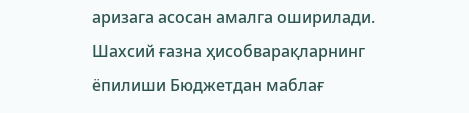аризага асосан амалга оширилади. Шахсий ғазна ҳисобварақларнинг ёпилиши Бюджетдан маблағ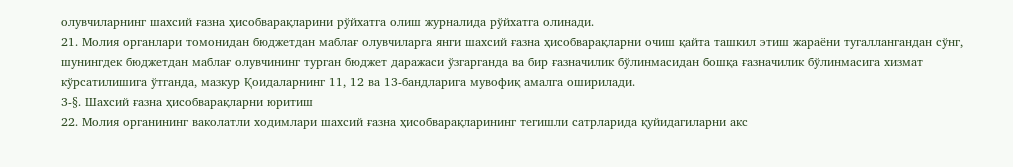олувчиларнинг шахсий ғазна ҳисобварақларини рўйхатга олиш журналида рўйхатга олинади.
21. Молия органлари томонидан бюджетдан маблағ олувчиларга янги шахсий ғазна ҳисобварақларни очиш қайта ташкил этиш жараёни тугаллангандан сўнг, шунингдек бюджетдан маблағ олувчининг турган бюджет даражаси ўзгарганда ва бир ғазначилик бўлинмасидан бошқа ғазначилик бўлинмасига хизмат кўрсатилишига ўтганда, мазкур Қоидаларнинг 11, 12 ва 13-бандларига мувофиқ амалга оширилади.
3-§. Шахсий ғазна ҳисобварақларни юритиш
22. Молия органининг ваколатли ходимлари шахсий ғазна ҳисобварақларининг тегишли сатрларида қуйидагиларни акс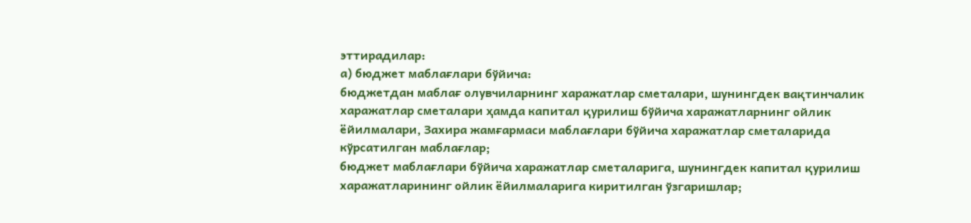эттирадилар:
а) бюджет маблағлари бўйича:
бюджетдан маблағ олувчиларнинг харажатлар сметалари, шунингдек вақтинчалик харажатлар сметалари ҳамда капитал қурилиш бўйича харажатларнинг ойлик ёйилмалари, Захира жамғармаси маблағлари бўйича харажатлар сметаларида кўрсатилган маблағлар;
бюджет маблағлари бўйича харажатлар сметаларига, шунингдек капитал қурилиш харажатларининг ойлик ёйилмаларига киритилган ўзгаришлар;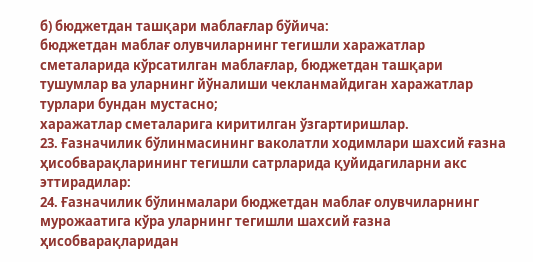б) бюджетдан ташқари маблағлар бўйича:
бюджетдан маблағ олувчиларнинг тегишли харажатлар сметаларида кўрсатилган маблағлар, бюджетдан ташқари тушумлар ва уларнинг йўналиши чекланмайдиган харажатлар турлари бундан мустасно;
харажатлар сметаларига киритилган ўзгартиришлар.
23. Ғазначилик бўлинмасининг ваколатли ходимлари шахсий ғазна ҳисобварақларининг тегишли сатрларида қуйидагиларни акс эттирадилар:
24. Ғазначилик бўлинмалари бюджетдан маблағ олувчиларнинг мурожаатига кўра уларнинг тегишли шахсий ғазна ҳисобварақларидан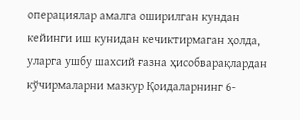операциялар амалга оширилган кундан кейинги иш кунидан кечиктирмаган ҳолда, уларга ушбу шахсий ғазна ҳисобварақлардан кўчирмаларни мазкур Қоидаларнинг 6-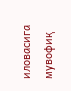иловасига мувофиқ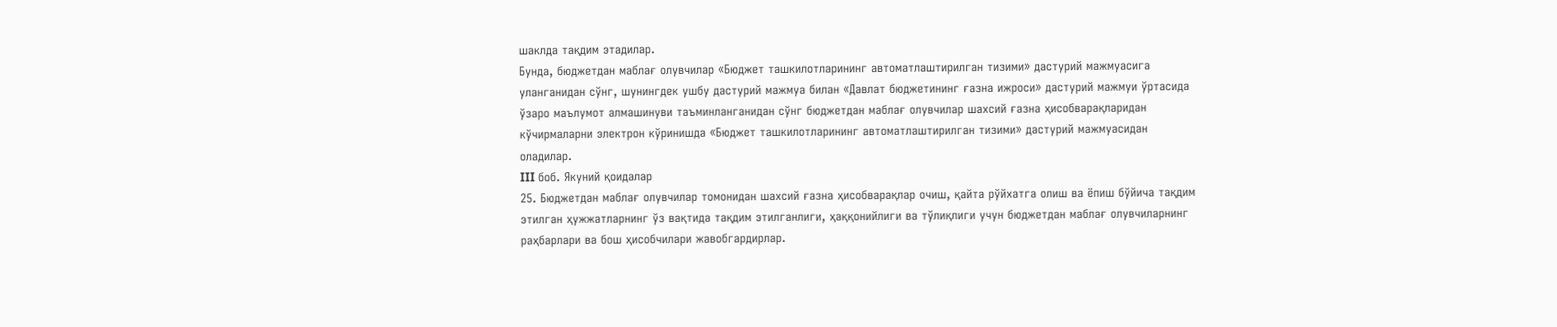шаклда тақдим этадилар.
Бунда, бюджетдан маблағ олувчилар «Бюджет ташкилотларининг автоматлаштирилган тизими» дастурий мажмуасига уланганидан сўнг, шунингдек ушбу дастурий мажмуа билан «Давлат бюджетининг ғазна ижроси» дастурий мажмуи ўртасида ўзаро маълумот алмашинуви таъминланганидан сўнг бюджетдан маблағ олувчилар шахсий ғазна ҳисобварақларидан кўчирмаларни электрон кўринишда «Бюджет ташкилотларининг автоматлаштирилган тизими» дастурий мажмуасидан оладилар.
III боб. Якуний қоидалар
25. Бюджетдан маблағ олувчилар томонидан шахсий ғазна ҳисобварақлар очиш, қайта рўйхатга олиш ва ёпиш бўйича тақдим этилган ҳужжатларнинг ўз вақтида тақдим этилганлиги, ҳаққонийлиги ва тўлиқлиги учун бюджетдан маблағ олувчиларнинг раҳбарлари ва бош ҳисобчилари жавобгардирлар.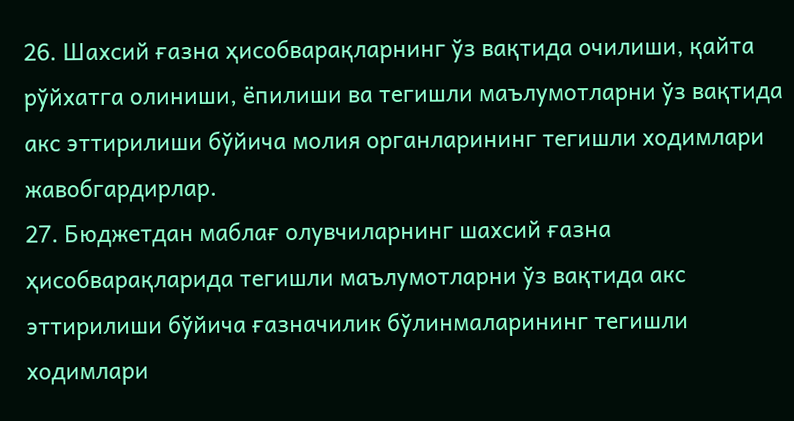26. Шахсий ғазна ҳисобварақларнинг ўз вақтида очилиши, қайта рўйхатга олиниши, ёпилиши ва тегишли маълумотларни ўз вақтида акс эттирилиши бўйича молия органларининг тегишли ходимлари жавобгардирлар.
27. Бюджетдан маблағ олувчиларнинг шахсий ғазна ҳисобварақларида тегишли маълумотларни ўз вақтида акс эттирилиши бўйича ғазначилик бўлинмаларининг тегишли ходимлари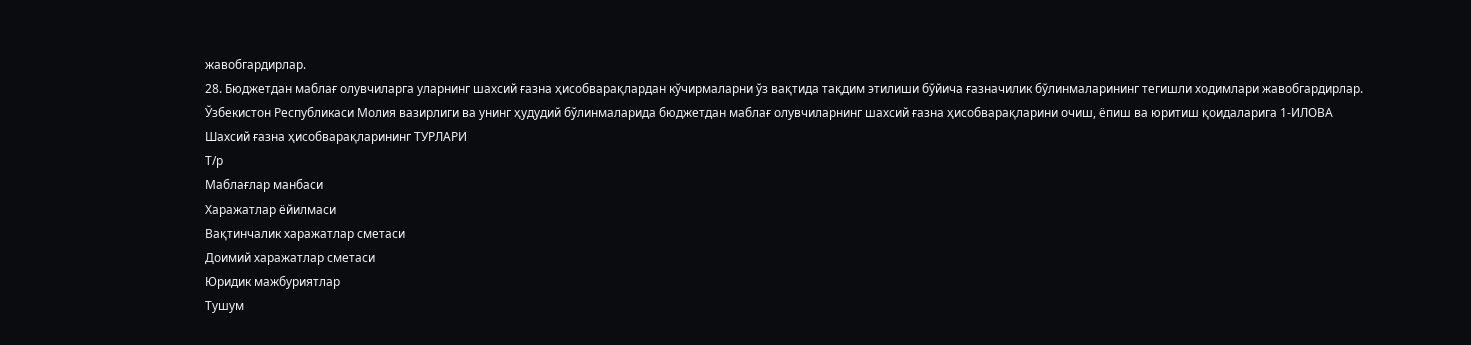жавобгардирлар.
28. Бюджетдан маблағ олувчиларга уларнинг шахсий ғазна ҳисобварақлардан кўчирмаларни ўз вақтида тақдим этилиши бўйича ғазначилик бўлинмаларининг тегишли ходимлари жавобгардирлар.
Ўзбекистон Республикаси Молия вазирлиги ва унинг ҳудудий бўлинмаларида бюджетдан маблағ олувчиларнинг шахсий ғазна ҳисобварақларини очиш, ёпиш ва юритиш қоидаларига 1-ИЛОВА
Шахсий ғазна ҳисобварақларининг ТУРЛАРИ
Т/р
Маблағлар манбаси
Харажатлар ёйилмаси
Вақтинчалик харажатлар сметаси
Доимий харажатлар сметаси
Юридик мажбуриятлар
Тушум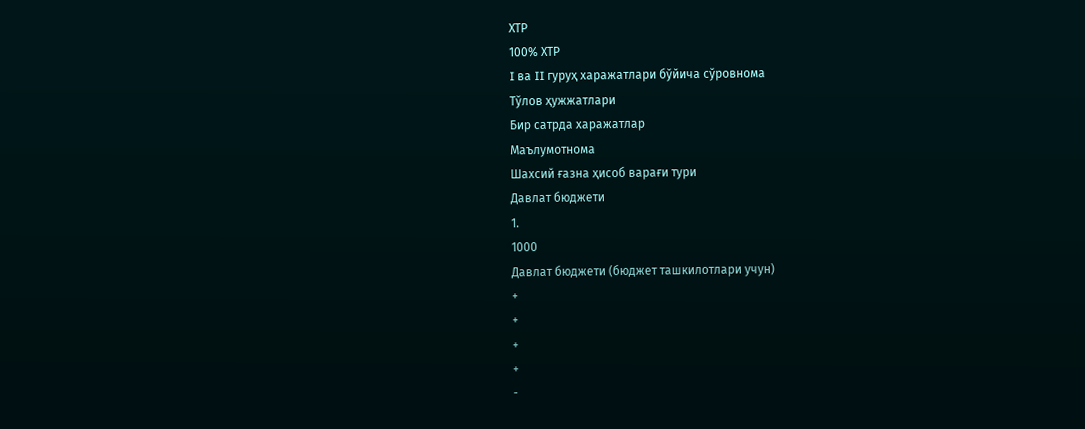ХТР
100% ХТР
I ва II гуруҳ харажатлари бўйича сўровнома
Тўлов ҳужжатлари
Бир сатрда харажатлар
Маълумотнома
Шахсий ғазна ҳисоб варағи тури
Давлат бюджети
1.
1000
Давлат бюджети (бюджет ташкилотлари учун)
+
+
+
+
-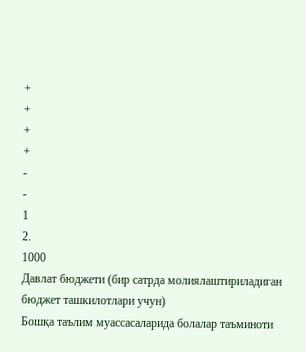+
+
+
+
-
-
1
2.
1000
Давлат бюджети (бир сатрда молиялаштириладиган бюджет ташкилотлари учун)
Бошқа таълим муассасаларида болалар таъминоти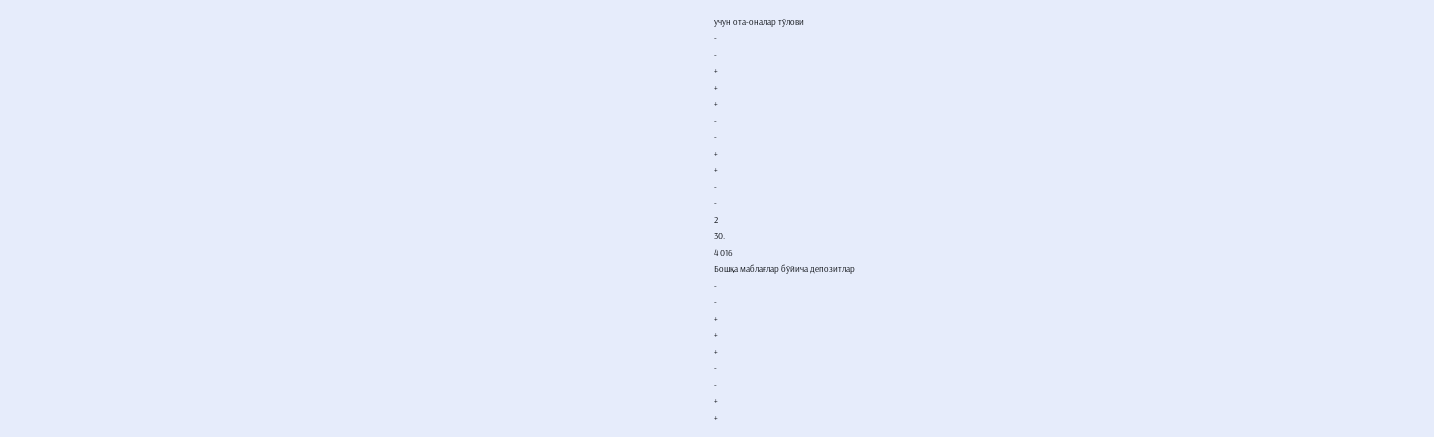учун ота-оналар тўлови
-
-
+
+
+
-
-
+
+
-
-
2
30.
4 016
Бошқа маблағлар бўйича депозитлар
-
-
+
+
+
-
-
+
+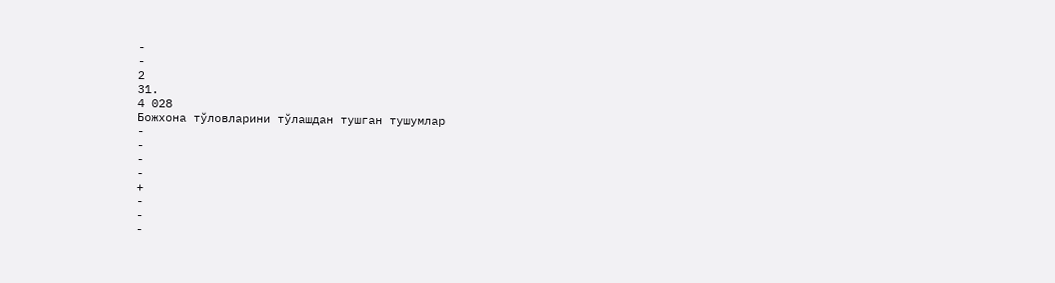-
-
2
31.
4 028
Божхона тўловларини тўлашдан тушган тушумлар
-
-
-
-
+
-
-
-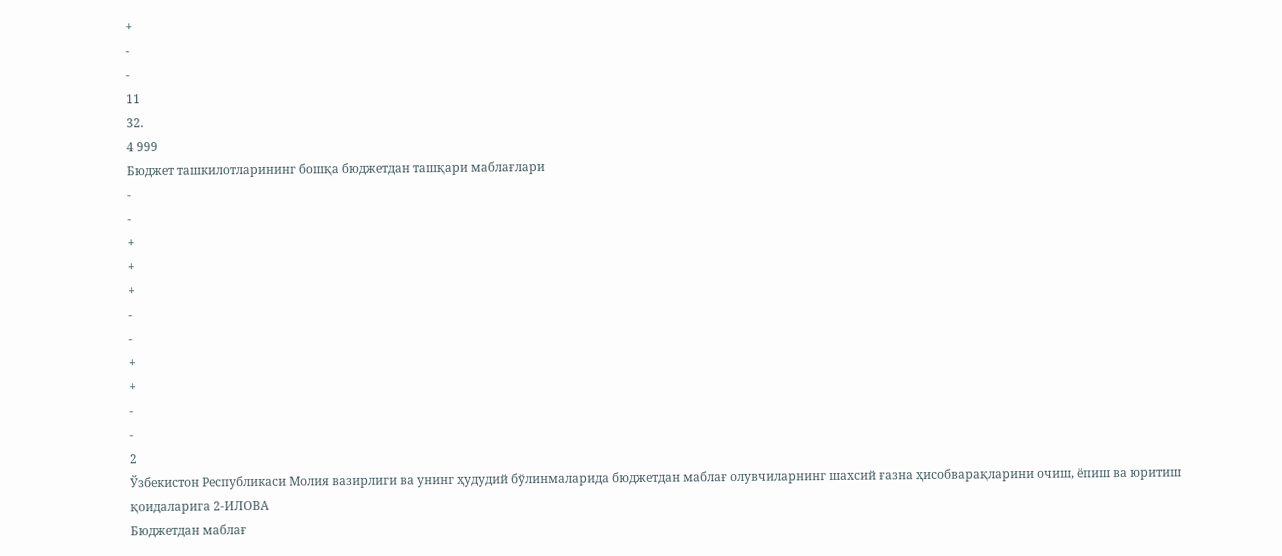+
-
-
11
32.
4 999
Бюджет ташкилотларининг бошқа бюджетдан ташқари маблағлари
-
-
+
+
+
-
-
+
+
-
-
2
Ўзбекистон Республикаси Молия вазирлиги ва унинг ҳудудий бўлинмаларида бюджетдан маблағ олувчиларнинг шахсий ғазна ҳисобварақларини очиш, ёпиш ва юритиш қоидаларига 2-ИЛОВА
Бюджетдан маблағ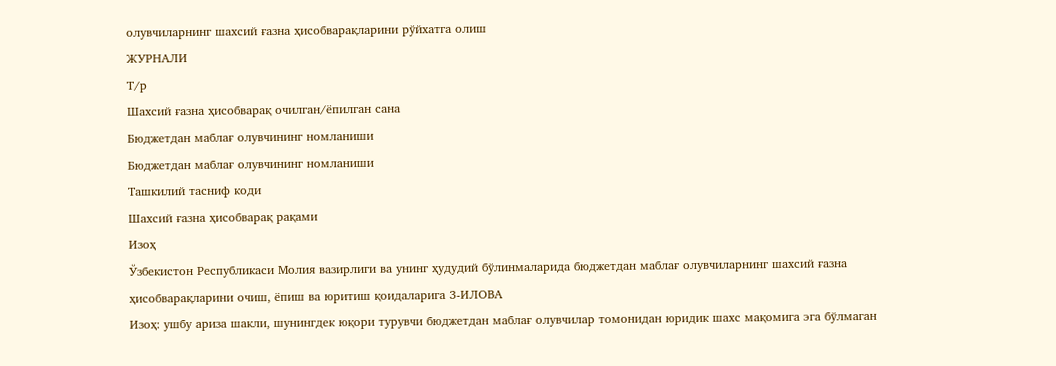олувчиларнинг шахсий ғазна ҳисобварақларини рўйхатга олиш
ЖУРНАЛИ
Т/р
Шахсий ғазна ҳисобварақ очилган/ёпилган сана
Бюджетдан маблағ олувчининг номланиши
Бюджетдан маблағ олувчининг номланиши
Ташкилий тасниф коди
Шахсий ғазна ҳисобварақ рақами
Изоҳ
Ўзбекистон Республикаси Молия вазирлиги ва унинг ҳудудий бўлинмаларида бюджетдан маблағ олувчиларнинг шахсий ғазна ҳисобварақларини очиш, ёпиш ва юритиш қоидаларига 3-ИЛОВА
Изоҳ: ушбу ариза шакли, шунингдек юқори турувчи бюджетдан маблағ олувчилар томонидан юридик шахс мақомига эга бўлмаган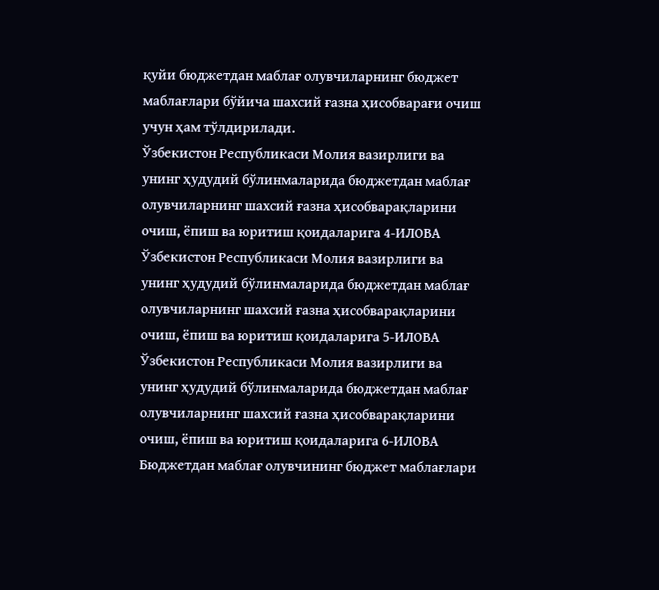қуйи бюджетдан маблағ олувчиларнинг бюджет маблағлари бўйича шахсий ғазна ҳисобварағи очиш учун ҳам тўлдирилади.
Ўзбекистон Республикаси Молия вазирлиги ва унинг ҳудудий бўлинмаларида бюджетдан маблағ олувчиларнинг шахсий ғазна ҳисобварақларини очиш, ёпиш ва юритиш қоидаларига 4-ИЛОВА
Ўзбекистон Республикаси Молия вазирлиги ва унинг ҳудудий бўлинмаларида бюджетдан маблағ олувчиларнинг шахсий ғазна ҳисобварақларини очиш, ёпиш ва юритиш қоидаларига 5-ИЛОВА
Ўзбекистон Республикаси Молия вазирлиги ва унинг ҳудудий бўлинмаларида бюджетдан маблағ олувчиларнинг шахсий ғазна ҳисобварақларини очиш, ёпиш ва юритиш қоидаларига 6-ИЛОВА
Бюджетдан маблағ олувчининг бюджет маблағлари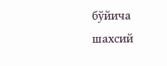бўйича шахсий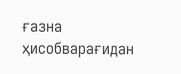ғазна ҳисобварағидан